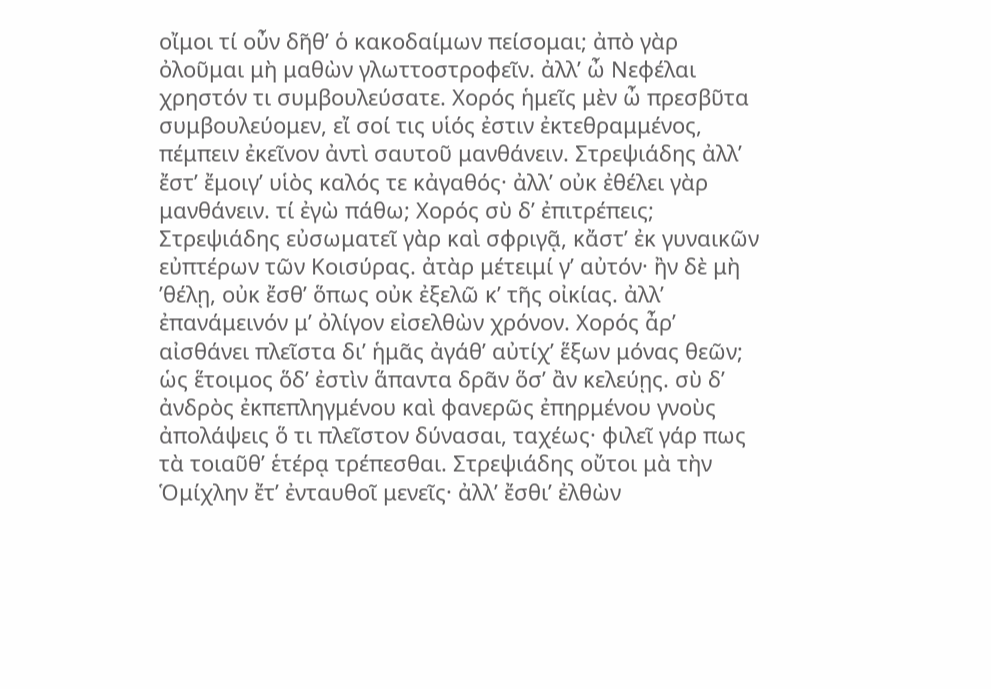οἴμοι τί οὖν δῆθʼ ὁ κακοδαίμων πείσομαι; ἀπὸ γὰρ ὀλοῦμαι μὴ μαθὼν γλωττοστροφεῖν. ἀλλʼ ὦ Νεφέλαι χρηστόν τι συμβουλεύσατε. Χορός ἡμεῖς μὲν ὦ πρεσβῦτα συμβουλεύομεν, εἴ σοί τις υἱός ἐστιν ἐκτεθραμμένος, πέμπειν ἐκεῖνον ἀντὶ σαυτοῦ μανθάνειν. Στρεψιάδης ἀλλʼ ἔστʼ ἔμοιγʼ υἱὸς καλός τε κἀγαθός· ἀλλʼ οὐκ ἐθέλει γὰρ μανθάνειν. τί ἐγὼ πάθω; Χορός σὺ δʼ ἐπιτρέπεις; Στρεψιάδης εὐσωματεῖ γὰρ καὶ σφριγᾷ, κἄστʼ ἐκ γυναικῶν εὐπτέρων τῶν Κοισύρας. ἀτὰρ μέτειμί γʼ αὐτόν· ἢν δὲ μὴ ʼθέλῃ, οὐκ ἔσθʼ ὅπως οὐκ ἐξελῶ κʼ τῆς οἰκίας. ἀλλʼ ἐπανάμεινόν μʼ ὀλίγον εἰσελθὼν χρόνον. Χορός ἆρʼ αἰσθάνει πλεῖστα διʼ ἡμᾶς ἀγάθʼ αὐτίχʼ ἕξων μόνας θεῶν; ὡς ἕτοιμος ὅδʼ ἐστὶν ἅπαντα δρᾶν ὅσʼ ἂν κελεύῃς. σὺ δʼ ἀνδρὸς ἐκπεπληγμένου καὶ φανερῶς ἐπηρμένου γνοὺς ἀπολάψεις ὅ τι πλεῖστον δύνασαι, ταχέως· φιλεῖ γάρ πως τὰ τοιαῦθʼ ἑτέρᾳ τρέπεσθαι. Στρεψιάδης οὔτοι μὰ τὴν Ὁμίχλην ἔτʼ ἐνταυθοῖ μενεῖς· ἀλλʼ ἔσθιʼ ἐλθὼν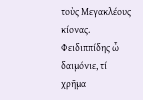τοὺς Μεγακλέους κίονας. Φειδιππίδης ὦ δαιμόνιε, τί χρῆμα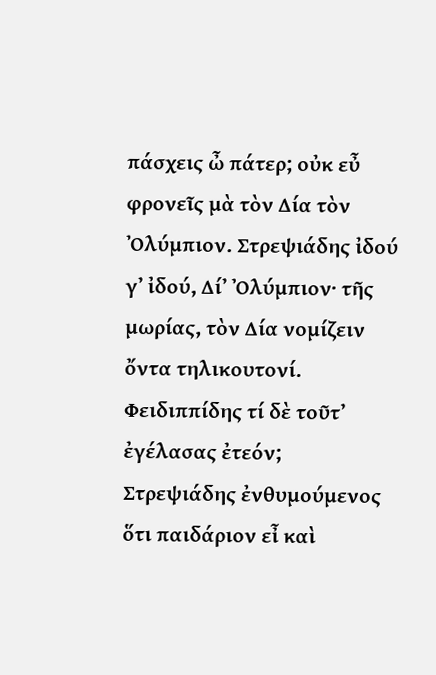πάσχεις ὦ πάτερ; οὐκ εὖ φρονεῖς μὰ τὸν Δία τὸν Ὀλύμπιον. Στρεψιάδης ἰδού γʼ ἰδού, Δίʼ Ὀλύμπιον· τῆς μωρίας, τὸν Δία νομίζειν ὄντα τηλικουτονί. Φειδιππίδης τί δὲ τοῦτʼ ἐγέλασας ἐτεόν; Στρεψιάδης ἐνθυμούμενος ὅτι παιδάριον εἶ καὶ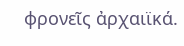φρονεῖς ἀρχαιϊκά.